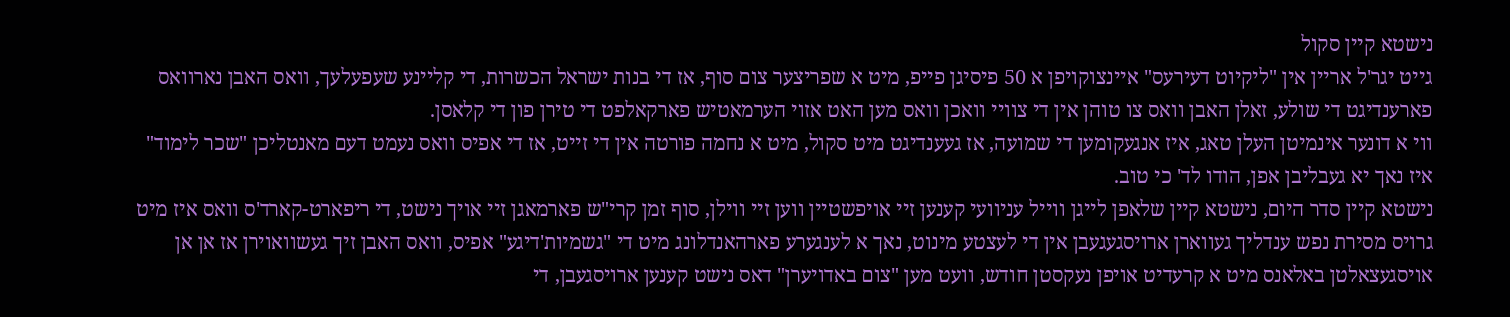נישטא קיין סקול
גייט יגר'ל אריין אין "ליקיוט דעירעס" איינצוקויפן א 50 פיסיגן פייפ, מיט א שפריצער צום סוף, אז די בנות ישראל הכשרות, די קליינע שעפעלעך, וואס האבן נארוואס פארענדיגט די שולע, זאלן האבן וואס צו טוהן אין די צוויי וואכן וואס מען האט אזוי הערמאטיש פארקאלפט די טירן פון די קלאסן.
ווי א דונער אינמיטן העלן טאג, איז אנגעקומען די שמועה, אז געענדיגט מיט סקול, מיט א נחמה פורטה אין די זייט, אז די אפיס וואס נעמט דעם מאנטליכן "שכר לימוד" איז נאך יא געבליבן אפן, הודו לד' כי טוב.
נישטא קיין סדר היום, נישטא קיין שלאפן לייגן ווייל עניוועי קענען זיי אויפשטיין ווען זיי ווילן, סוף זמן קרי"ש פארמאגן זיי אויך נישט, די ריפארט-קארד'ס וואס איז מיט גרויס מסירת נפש ענדליך געווארן ארויסגעגעבן אין די לעצטע מינוט, נאך א לענגערע פארהאנדלונג מיט די "גשמיות'דיגע" אפיס, וואס האבן זיך געשוואוירן אז אן אן אויסגעצאלטן באלאנס מיט א קרעדיט אויפן נעקסטן חודש, וועט מען "צום באדויערן" דאס נישט קענען ארויסגעבן, די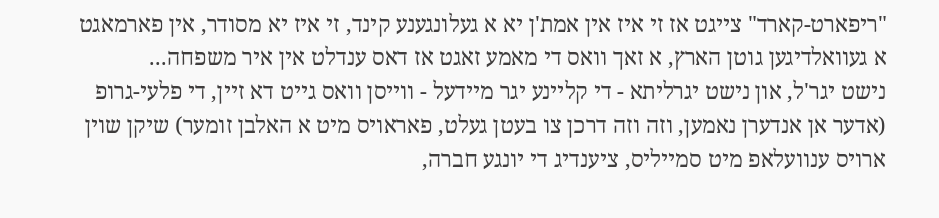"ריפארט-קארד" צייגט אז זי איז אין אמת'ן יא א געלונגענע קינד, זי איז יא מסודר, אין פארמאגט א געוואלדיגען גוטן הארץ, א זאך וואס די מאמע זאגט אז דאס ענדלט אין איר משפחה...
נישט יגר'ל, און נישט יגרליתא - די קליינע יגר מיידעל - ווייסן וואס גייט דא זיין, די פלעי-גרופ (אדער אן אנדערן נאמען, וזה וזה דרכן צו בעטן געלט, פאראויס מיט א האלבן זומער) שיקן שוין ארויס ענוועלאפ מיט סמייליס, ציענדיג די יונגע חברה,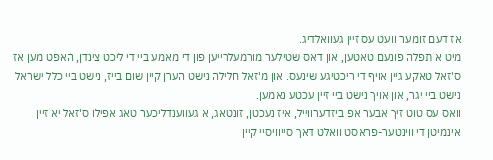אז דעם זומער וועט עס זיין געוואלדיג.
מיט א תפלה פונעם טאטען, און דאס שטילער מורמעלרייען פון די מאמע ביי די ליכט צינדן, האפט מען אז ס'זאל טאקע גיין אויף די ריכטיגע שינעס. און מ'זאל חלילה נישט הערן קיין שום בייז, נישט ביי כלל ישראל נישט ביי יגר, און אויך נישט ביי זיין עכטע נאמען.
וואס עס טוט זיך אבער אפ ביזדערווייל, איז נעכטן, זונטאג, א געווענדליכער טאג אפילו ס'זאל יא זיין אינמיטן די ווינטער-פראסט וואלט דאך סייוויסיי קיין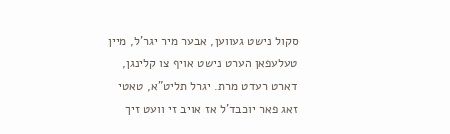סקול נישט געווען, אבער מיר יגר'ל, מיין טעלעפאן הערט נישט אויף צו קלינגן, דארט רעדט מרת. יגרל תליט"א, טאטי זאג פאר יוכבד'ל אז אויב זי וועט זיך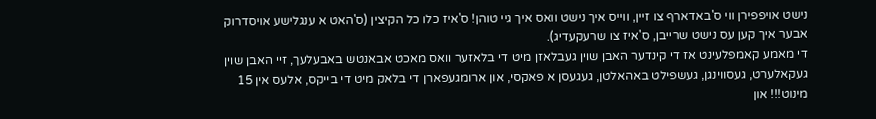נישט אויפפירן ווי ס'באדארף צו זיין, ווייס איך נישט וואס איך גיי טוהן! ס'איז כלו כל הקיצין (ס'האט א ענגלישע אויסדרוק אבער איך קען עס נישט שרייבן, ס'איז צו שרעקעדיג).
די מאמע קאמפלעינט אז די קינדער האבן שוין געבלאזן מיט די בלאזער וואס מאכט אבאנטש באבעלעך, זיי האבן שוין געקאלערט, געסווינגן, געשפילט באהאלטן, געגעסן א פאקסי, און ארומגעפארן די בלאק מיט די בייקס, אלעס אין 15 מינוט!!! און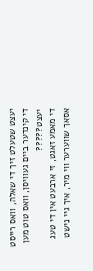יעצט שטעלט זיך די שאלה, וואס רייסט די קינדער ביים געוויסן, וואס טוט מען יעצט?????
די מאמע זאגט, זי ארבעט אין די טעג אסאך שווערער ווי מיר, איך גיי נישט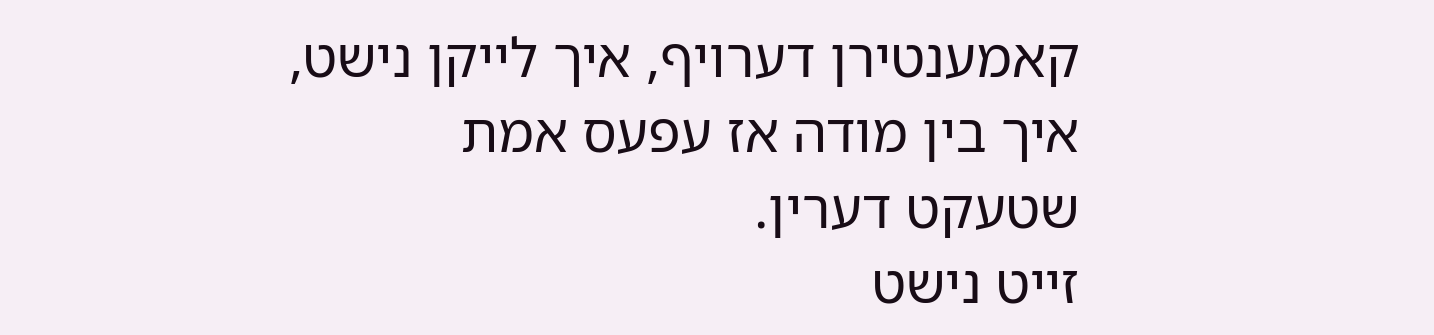קאמענטירן דערויף, איך לייקן נישט, איך בין מודה אז עפעס אמת שטעקט דערין.
זייט נישט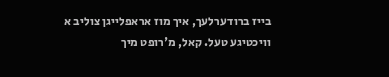בייז ברודערלעך, איך מוז אראפלייגן צוליב א וויכטיגע טעל. קאל, מ'רופט מיך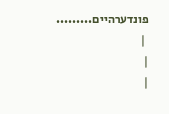פונדערהיים.........
 |
|
|